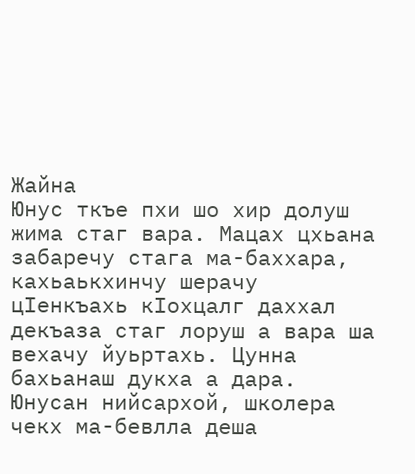Жайна
Юнус ткъе пхи шо хир долуш жима стаг вара. Мацах цхьана забаречу стага ма-баххара, кахьаькхинчу шерачу цIенкъахь кIохцалг даххал декъаза стаг лоруш а вара ша вехачу йуьртахь. Цунна бахьанаш дукха а дара. Юнусан нийсархой, школера чекх ма-бевлла деша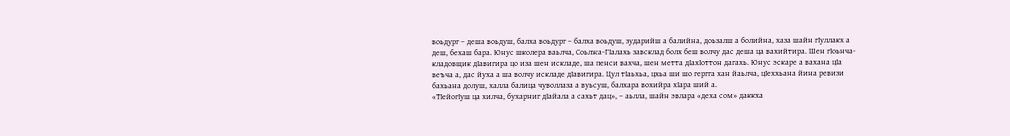воьдург – деша воьдуш, балха воьдург – балха воьдуш, зударийш а балийна, доьзалш а болийна, хаза шайн гIуллакх а деш, бехаш бара. Юнус школера ваьлча, Соьлжа-ГIалахь завсклад болх беш волчу дас деша ца вахийтира. Шен гIоьнча-кладовщик дIавигира цо иза шен искладе, ша пенси вахча, шен метта дIахIоттон дагахь. Юнус эскаре а вахана цIа веъча а, дас йуха а ша волчу искладе дIавигира. Цул тIаьхьа, цхьа ши шо гергга хан йаьлча, цIеххьана йина ревизи бахьана долуш, халла балица чуволлаза а вуьсуш, балхара вохийра хIара ший а.
«ТIейогIуш ца хилча, бухарниг дIайала а сахьт дац», – аьлла, шайн эвлара «деха сом» даккха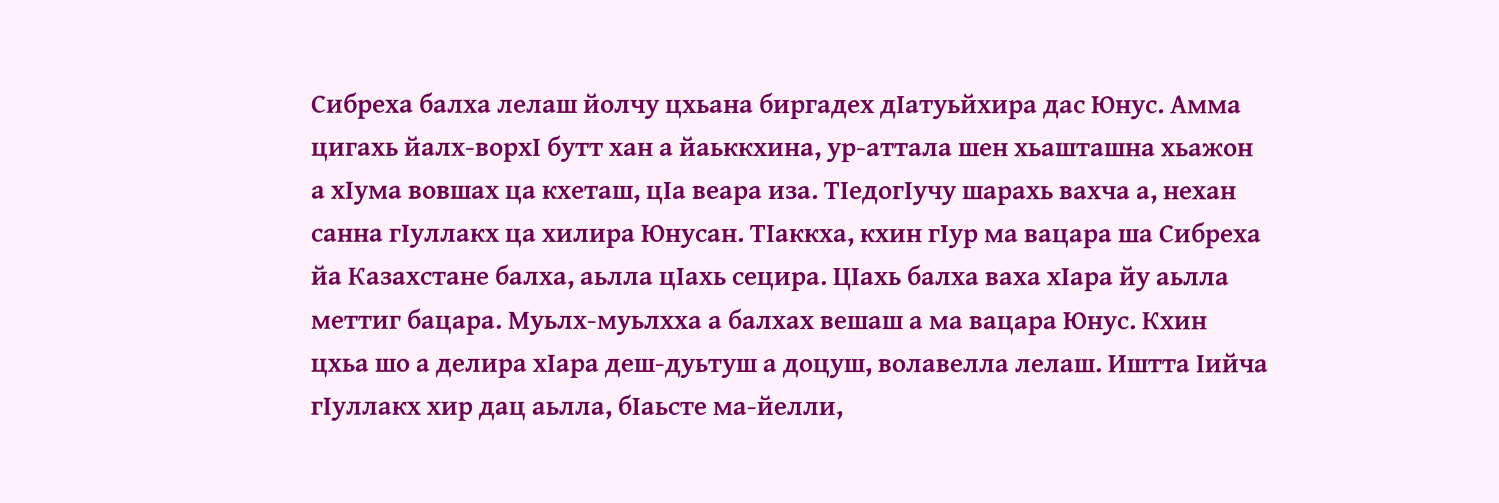Сибреха балха лелаш йолчу цхьана биргадех дIатуьйхира дас Юнус. Амма цигахь йалх-ворхI бутт хан а йаьккхина, ур-аттала шен хьашташна хьажон а хIума вовшах ца кхеташ, цIа веара иза. ТIедогIучу шарахь вахча а, нехан санна гIуллакх ца хилира Юнусан. ТIаккха, кхин гIур ма вацара ша Сибреха йа Казахстане балха, аьлла цIахь сецира. ЦIахь балха ваха хIара йу аьлла меттиг бацара. Муьлх-муьлхха а балхах вешаш а ма вацара Юнус. Кхин цхьа шо а делира хIара деш-дуьтуш а доцуш, волавелла лелаш. Иштта Iийча гIуллакх хир дац аьлла, бIаьсте ма-йелли,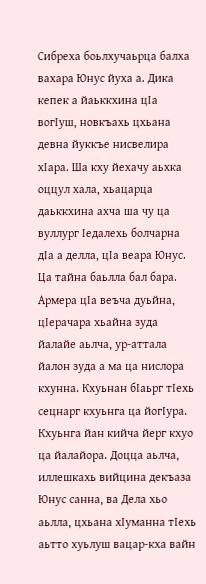Сибреха боьлхучаьрца балха вахара Юнус йуха а. Дика кепек а йаьккхина цIа вогIуш, новкъахь цхьана девна йуккъе нисвелира хIара. Ша кху йехачу аьхка оццул хала, хьацарца даьккхина ахча ша чу ца вуллург Iедалехь болчарна дIа а делла, цIа веара Юнус. Ца тайна баьлла бал бара.
Армера цIа веъча дуьйна, цIерачара хьайна зуда йалайе аьлча, ур-аттала йалон зуда а ма ца нислора кхунна. Кхуьнан бIаьрг тIехь сецнарг кхуьнга ца йогIура. Кхуьнга йан кийча йерг кхуо ца йалайора. Доцца аьлча, иллешкахь вийцина декъаза Юнус санна, ва Дела хьо аьлла, цхьана хIуманна тIехь аьтто хуьлуш вацар-кха вайн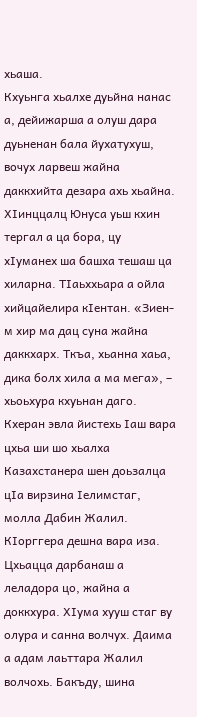хьаша.
Кхуьнга хьалхе дуьйна нанас а, дейижарша а олуш дара дуьненан бала йухатухуш, вочух ларвеш жайна даккхийта дезара ахь хьайна. ХIинццалц Юнуса уьш кхин тергал а ца бора, цу хIуманех ша башха тешаш ца хиларна. ТIаьххьара а ойла хийцайелира кIентан. «Зиен-м хир ма дац суна жайна даккхарх. Ткъа, хьанна хаьа, дика болх хила а ма мега», – хьоьхура кхуьнан даго.
Кхеран эвла йистехь Iаш вара цхьа ши шо хьалха Казахстанера шен доьзалца цIа вирзина Iелимстаг, молла Дабин Жалил. КIорггера дешна вара иза. Цхьацца дарбанаш а леладора цо, жайна а доккхура. ХIума хууш стаг ву олура и санна волчух. Даима а адам лаьттара Жалил волчохь. Бакъду, шина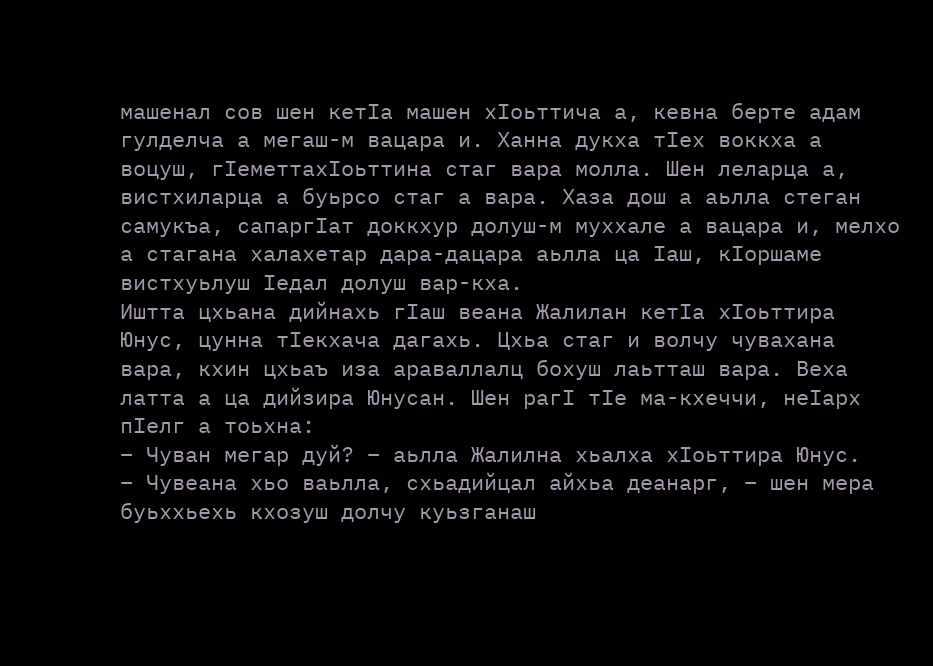машенал сов шен кетIа машен хIоьттича а, кевна берте адам гулделча а мегаш-м вацара и. Ханна дукха тIех воккха а воцуш, гIеметтахIоьттина стаг вара молла. Шен леларца а, вистхиларца а буьрсо стаг а вара. Хаза дош а аьлла стеган самукъа, сапаргIат доккхур долуш-м муххале а вацара и, мелхо а стагана халахетар дара-дацара аьлла ца Iаш, кIоршаме вистхуьлуш Iедал долуш вар-кха.
Иштта цхьана дийнахь гIаш веана Жалилан кетIа хIоьттира Юнус, цунна тIекхача дагахь. Цхьа стаг и волчу чувахана вара, кхин цхьаъ иза араваллалц бохуш лаьтташ вара. Веха латта а ца дийзира Юнусан. Шен рагI тIе ма-кхеччи, неIарх пIелг а тоьхна:
– Чуван мегар дуй? – аьлла Жалилна хьалха хIоьттира Юнус.
– Чувеана хьо ваьлла, схьадийцал айхьа деанарг, – шен мера буьххьехь кхозуш долчу куьзганаш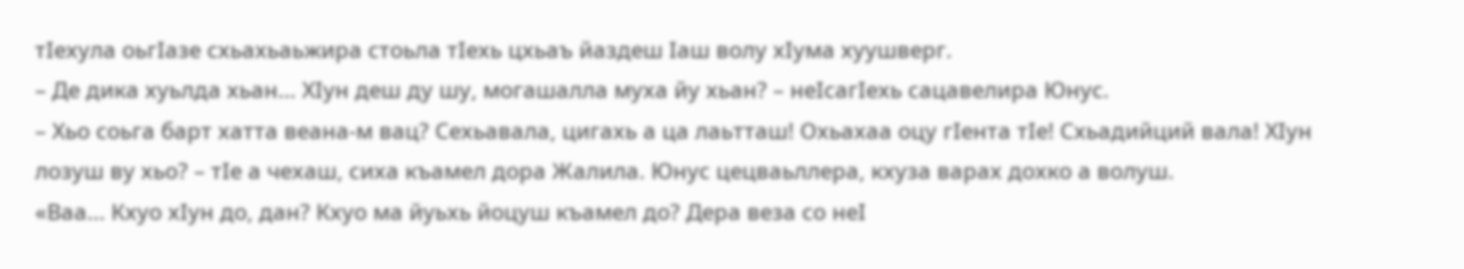тIехула оьгIазе схьахьаьжира стоьла тIехь цхьаъ йаздеш Iаш волу хIума хуушверг.
– Де дика хуьлда хьан… ХIун деш ду шу, могашалла муха йу хьан? – неIсагIехь сацавелира Юнус.
– Хьо соьга барт хатта веана-м вац? Сехьавала, цигахь а ца лаьтташ! Охьахаа оцу гIента тIе! Схьадийций вала! ХIун лозуш ву хьо? – тIе а чехаш, сиха къамел дора Жалила. Юнус цецваьллера, кхуза варах дохко а волуш.
«Ваа... Кхуо хIун до, дан? Кхуо ма йуьхь йоцуш къамел до? Дера веза со неI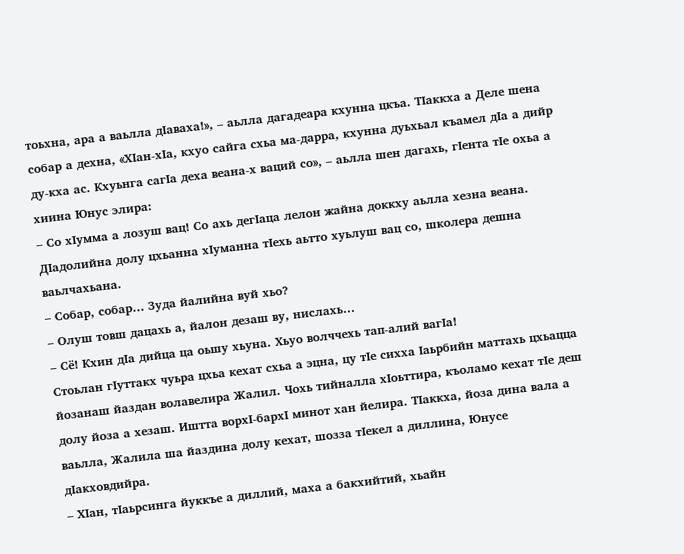тоьхна, ара а ваьлла дIаваха!», – аьлла дагадеара кхунна цкъа. ТIаккха а Деле шена собар а дехна, «ХIан-хIа, кхуо сайга схьа ма-дарра, кхунна дуьхьал къамел дIа а дийр ду-кха ас. Кхуьнга сагIа деха веана-х ваций со», – аьлла шен дагахь, гIента тIе охьа а хиина Юнус элира:
– Со хIумма а лозуш вац! Со ахь дегIаца лелон жайна доккху аьлла хезна веана. ДIадолийна долу цхьанна хIуманна тIехь аьтто хуьлуш вац со, школера дешна ваьлчахьана.
– Собар, собар… Зуда йалийна вуй хьо?
– Олуш товш дацахь а, йалон дезаш ву, нислахь…
– Сё! Кхин дIа дийца ца оьшу хьуна. Хьуо волччехь тап-алий вагIа!
Стоьлан гIуттакх чуьра цхьа кехат схьа а эцна, цу тIе сихха Iаьрбийн маттахь цхьацца йозанаш йаздан волавелира Жалил. Чохь тийналла хIоьттира, къоламо кехат тIе деш долу йоза а хезаш. Иштта ворхI-бархI минот хан йелира. ТIаккха, йоза дина вала а ваьлла, Жалила ша йаздина долу кехат, шозза тIекел а диллина, Юнусе дIакховдийра.
– ХIан, тIаьрсинга йуккъе а диллий, маха а бакхийтий, хьайн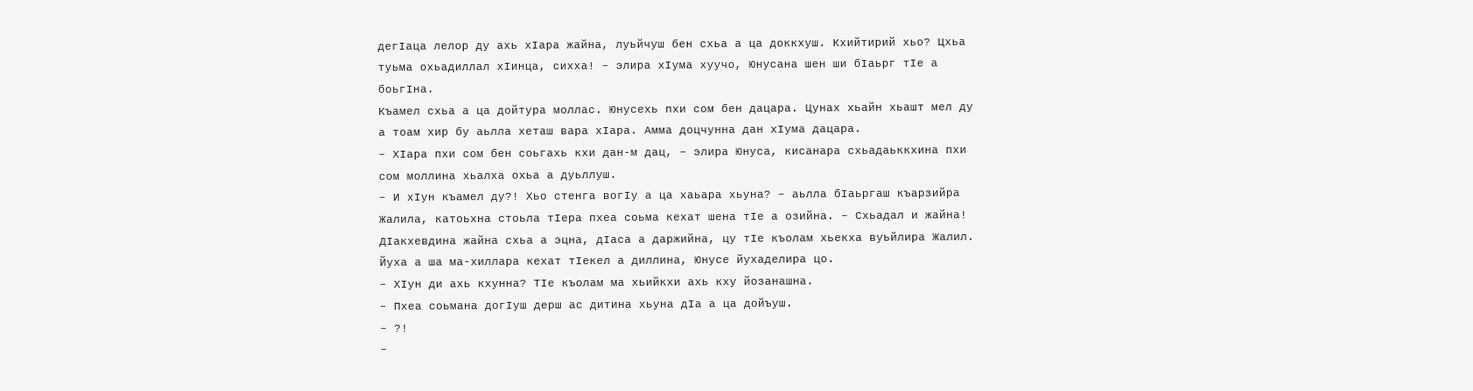дегIаца лелор ду ахь хIара жайна, луьйчуш бен схьа а ца доккхуш. Кхийтирий хьо? Цхьа туьма охьадиллал хIинца, сихха! – элира хIума хуучо, Юнусана шен ши бIаьрг тIе а боьгIна.
Къамел схьа а ца дойтура моллас. Юнусехь пхи сом бен дацара. Цунах хьайн хьашт мел ду а тоам хир бу аьлла хеташ вара хIара. Амма доцчунна дан хIума дацара.
– ХIара пхи сом бен соьгахь кхи дан-м дац, – элира Юнуса, кисанара схьадаьккхина пхи сом моллина хьалха охьа а дуьллуш.
– И хIун къамел ду?! Хьо стенга вогIу а ца хаьара хьуна? – аьлла бIаьргаш къарзийра Жалила, катоьхна стоьла тIера пхеа соьма кехат шена тIе а озийна. – Схьадал и жайна!
ДIакхевдина жайна схьа а эцна, дIаса а даржийна, цу тIе къолам хьекха вуьйлира Жалил. Йуха а ша ма-хиллара кехат тIекел а диллина, Юнусе йухаделира цо.
– ХIун ди ахь кхунна? ТIе къолам ма хьийкхи ахь кху йозанашна.
– Пхеа соьмана догIуш дерш ас дитина хьуна дIа а ца дойъуш.
– ?!
–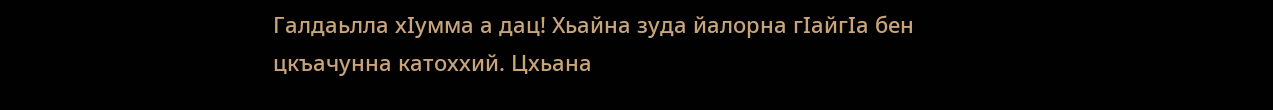Галдаьлла хIумма а дац! Хьайна зуда йалорна гIайгIа бен цкъачунна катоххий. Цхьана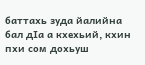баттахь зуда йалийна бал дIа а кхехьий, кхин пхи сом дохьуш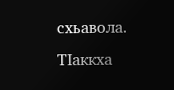схьавола. ТIаккха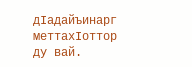дIадайъинарг меттахIоттор ду вай.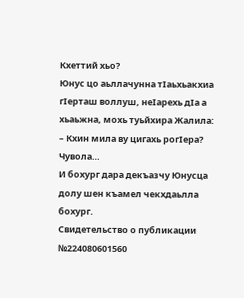Кхеттий хьо?
Юнус цо аьллачунна тIаьхьакхиа гIерташ воллуш, неIарехь дIа а хьаьжна, мохь туьйхира Жалила:
– Кхин мила ву цигахь рогIера? Чувола…
И бохург дара декъазчу Юнусца долу шен къамел чекхдаьлла бохург.
Свидетельство о публикации №224080601560